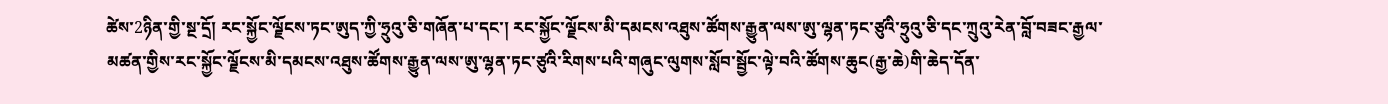ཚེས་2ཉིན་གྱི་སྔ་དྲོ། རང་སྐྱོང་ལྗོངས་ཏང་ཨུད་ཀྱི་ཧྲུའུ་ཅི་གཞོན་པ་དང་། རང་སྐྱོང་ལྗོངས་མི་དམངས་འཐུས་ཚོགས་རྒྱུན་ལས་ཨུ་ལྷན་ཏང་ཙུའི་ཧྲུའུ་ཅི་དང་ཀྲུའུ་རེན་བློ་བཟང་རྒྱལ་མཚན་གྱིས་རང་སྐྱོང་ལྗོངས་མི་དམངས་འཐུས་ཚོགས་རྒྱུན་ལས་ཨུ་ལྷན་ཏང་ཙུའི་རིགས་པའི་གཞུང་ལུགས་སློབ་སྦྱོང་ལྟེ་བའི་ཚོགས་ཆུང(རྒྱ་ཆེ)གི་ཆེད་དོན་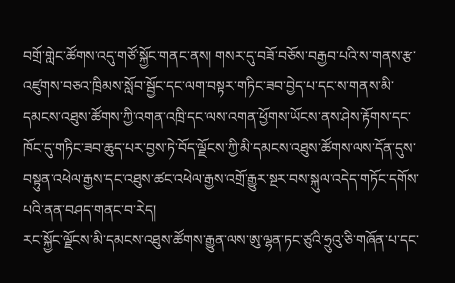བགྲོ་གླེང་ཚོགས་འདུ་གཙོ་སྐྱོང་གནང་ནས། གསར་དུ་བཟོ་བཅོས་བརྒྱབ་པའི་ས་གནས་རྩ་འཛུགས་བཅའ་ཁྲིམས་སློབ་སྦྱོང་དང་ལག་བསྟར་གཏིང་ཟབ་བྱེད་པ་དང་ས་གནས་མི་དམངས་འཐུས་ཚོགས་ཀྱི་འགན་འཁྲི་དང་ལས་འགན་ཕྱོགས་ཡོངས་ནས་ཤེས་རྟོགས་དང་ཁོང་དུ་གཏིང་ཟབ་ཆུད་པར་བྱས་ཏེ་བོད་ལྗོངས་ཀྱི་མི་དམངས་འཐུས་ཚོགས་ལས་དོན་དུས་བསྟུན་འཕེལ་རྒྱས་དང་འཐུས་ཚང་འཕེལ་རྒྱས་འགྲོ་རྒྱུར་སྔར་བས་སྐུལ་འདེད་གཏོང་དགོས་པའི་ནན་བཤད་གནང་བ་རེད།
རང་སྐྱོང་ལྗོངས་མི་དམངས་འཐུས་ཚོགས་རྒྱུན་ལས་ཨུ་ལྷན་ཏང་ཙུའི་ཧྲུའུ་ཅི་གཞོན་པ་དང་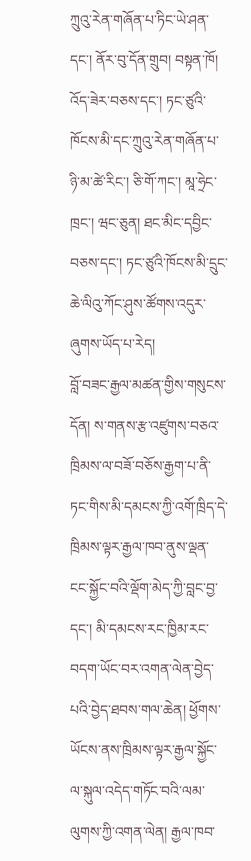ཀྲུའུ་རེན་གཞོན་པ་ཏིང་ཡེ་ཤན་དང་། ནོར་བུ་དོན་གྲུབ། བསྟན་ཁོ། འོད་ཟེར་བཅས་དང་། ཏང་ཙུའི་ཁོངས་མི་དང་ཀྲུའུ་རེན་གཞོན་པ་ཉི་མ་ཚེ་རིང་། ཅི་གོ་ཀང་། མཱ་ཧྲེང་ཁྲང་། ཝང་ཅུན། ཐང་མིང་དབྱིང་བཅས་དང་། ཏང་ཙུའི་ཁོངས་མི་དྲུང་ཆེ་ལིའུ་ཀོང་ཤུས་ཚོགས་འདུར་ཞུགས་ཡོད་པ་རེད།
བློ་བཟང་རྒྱལ་མཚན་གྱིས་གསུངས་དོན། ས་གནས་རྩ་འཛུགས་བཅའ་ཁྲིམས་ལ་བཟོ་བཅོས་རྒྱག་པ་ནི་ཏང་གིས་མི་དམངས་ཀྱི་འགོ་ཁྲིད་དེ་ཁྲིམས་ལྟར་རྒྱལ་ཁབ་ནུས་ལྡན་ངང་སྐྱོང་བའི་ལྡོག་མེད་ཀྱི་བླང་བྱ་དང་། མི་དམངས་རང་ཁྱིམ་རང་བདག་ཡོང་བར་འགན་ལེན་བྱེད་པའི་བྱེད་ཐབས་གལ་ཆེན། ཕྱོགས་ཡོངས་ནས་ཁྲིམས་ལྟར་རྒྱལ་སྐྱོང་ལ་སྐུལ་འདེད་གཏོང་བའི་ལམ་ལུགས་ཀྱི་འགན་ལེན། རྒྱལ་ཁབ་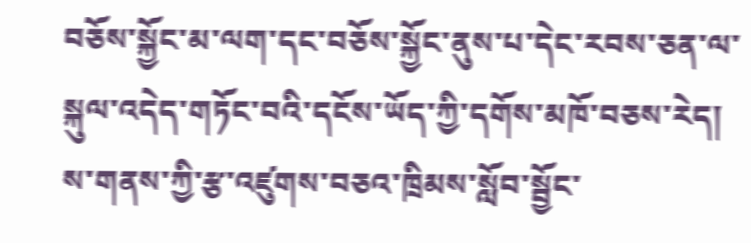བཅོས་སྐྱོང་མ་ལག་དང་བཅོས་སྐྱོང་ནུས་པ་དེང་རབས་ཅན་ལ་སྐུལ་འདེད་གཏོང་བའི་དངོས་ཡོད་ཀྱི་དགོས་མཁོ་བཅས་རེད།
ས་གནས་ཀྱི་རྩ་འཛུགས་བཅའ་ཁྲིམས་སློབ་སྦྱོང་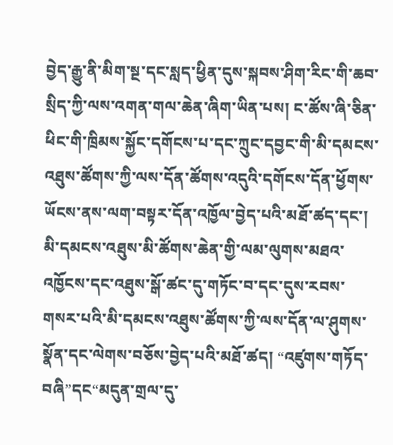བྱེད་རྒྱུ་ནི་མིག་སྔ་དང་སླད་ཕྱིན་དུས་སྐབས་ཤིག་རིང་གི་ཆབ་སྲིད་ཀྱི་ལས་འགན་གལ་ཆེན་ཞིག་ཡིན་པས། ང་ཚོས་ཞི་ཅིན་ཕིང་གི་ཁྲིམས་སྐྱོང་དགོངས་པ་དང་ཀྲུང་དབྱང་གི་མི་དམངས་འཐུས་ཚོགས་ཀྱི་ལས་དོན་ཚོགས་འདུའི་དགོངས་དོན་ཕྱོགས་ཡོངས་ནས་ལག་བསྟར་དོན་འཁྱོལ་བྱེད་པའི་མཐོ་ཚད་དང་། མི་དམངས་འཐུས་མི་ཚོགས་ཆེན་གྱི་ལམ་ལུགས་མཐའ་འཁྱོངས་དང་འཐུས་སྒོ་ཚང་དུ་གཏོང་བ་དང་དུས་རབས་གསར་པའི་མི་དམངས་འཐུས་ཚོགས་ཀྱི་ལས་དོན་ལ་ཤུགས་སྣོན་དང་ལེགས་བཅོས་བྱེད་པའི་མཐོ་ཚད། “འཛུགས་གཏོད་བཞི”དང“མདུན་གྲལ་དུ་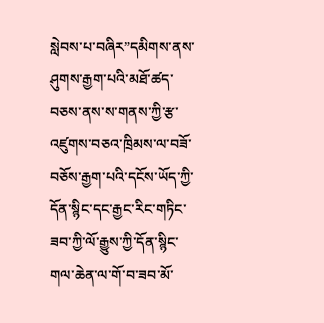སླེབས་པ་བཞིར”དམིགས་ནས་ཤུགས་རྒྱག་པའི་མཐོ་ཚད་བཅས་ནས་ས་གནས་ཀྱི་རྩ་འཛུགས་བཅའ་ཁྲིམས་ལ་བཟོ་བཅོས་རྒྱག་པའི་དངོས་ཡོད་ཀྱི་དོན་སྙིང་དང་རྒྱང་རིང་གཏིང་ཟབ་ཀྱི་ལོ་རྒྱུས་ཀྱི་དོན་སྙིང་གལ་ཆེན་ལ་གོ་བ་ཟབ་མོ་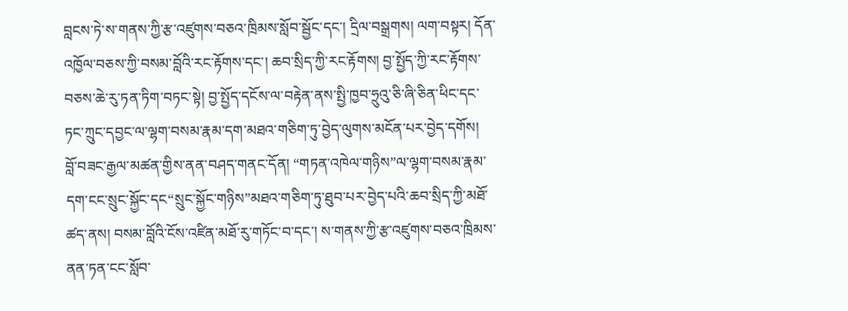བླངས་ཏེ་ས་གནས་ཀྱི་རྩ་འཛུགས་བཅའ་ཁྲིམས་སློབ་སྦྱོང་དང་། དྲིལ་བསྒྲགས། ལག་བསྟར། དོན་འཁྱོལ་བཅས་ཀྱི་བསམ་བློའི་རང་རྟོགས་དང་། ཆབ་སྲིད་ཀྱི་རང་རྟོགས། བྱ་སྤྱོད་ཀྱི་རང་རྟོགས་བཅས་ཆེ་རུ་ཏན་ཏིག་བཏང་སྟེ། བྱ་སྤྱོད་དངོས་ལ་བརྟེན་ནས་སྤྱི་ཁྱབ་ཧྲུའུ་ཅི་ཞི་ཅིན་ཕིང་དང་ཏང་ཀྲུང་དབྱང་ལ་ལྷག་བསམ་རྣམ་དག་མཐའ་གཅིག་ཏུ་བྱེད་ལུགས་མངོན་པར་བྱེད་དགོས།
བློ་བཟང་རྒྱལ་མཚན་གྱིས་ནན་བཤད་གནང་དོན། “གཏན་འཁེལ་གཉིས”ལ་ལྷག་བསམ་རྣམ་དག་ངང་སྲུང་སྐྱོང་དང“སྲུང་སྐྱོང་གཉིས”མཐའ་གཅིག་ཏུ་ཐུབ་པར་བྱེད་པའི་ཆབ་སྲིད་ཀྱི་མཐོ་ཚད་ནས། བསམ་བློའི་ངོས་འཛིན་མཐོ་རུ་གཏོང་བ་དང་། ས་གནས་ཀྱི་རྩ་འཛུགས་བཅའ་ཁྲིམས་ནན་ཏན་ངང་སློབ་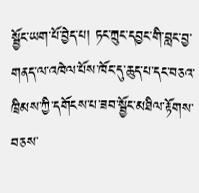སྦྱོང་ཡག་པོ་བྱེད་པ། ཏང་ཀྲུང་དབྱང་གི་བླང་བྱ་གནད་ལ་འཁེལ་པོས་ཁོང་དུ་ཆུད་པ་དང་བཅའ་ཁྲིམས་ཀྱི་དགོངས་པ་ཟབ་སྦྱོང་མཐིལ་རྟོགས་བཅས་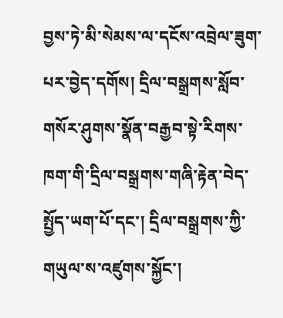བྱས་ཏེ་མི་སེམས་ལ་དངོས་འབྲེལ་ཟུག་པར་བྱེད་དགོས། དྲིལ་བསྒྲགས་སློབ་གསོར་ཤུགས་སྣོན་བརྒྱབ་སྟེ་རིགས་ཁག་གི་དྲིལ་བསྒྲགས་གཞི་རྟེན་བེད་སྤྱོད་ཡག་པོ་དང་། དྲིལ་བསྒྲགས་ཀྱི་གཡུལ་ས་འཛུགས་སྐྱོང་།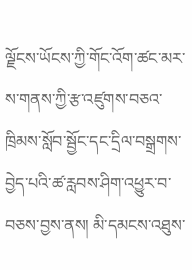ལྗོངས་ཡོངས་ཀྱི་གོང་འོག་ཚང་མར་ས་གནས་ཀྱི་རྩ་འཛུགས་བཅའ་ཁྲིམས་སློབ་སྦྱོང་དང་དྲིལ་བསྒྲགས་བྱེད་པའི་ཚ་རླབས་ཤིག་འཕྱུར་བ་བཅས་བྱས་ནས། མི་དམངས་འཐུས་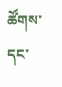ཚོགས་དང་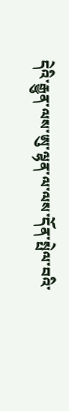དེའི་རྒྱུན་ལས་ཨུ་ལྷན་ལ་ལས་དོན་སྤེལ་བའི་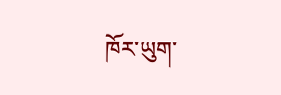ཁོར་ཡུག་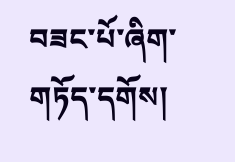བཟང་པོ་ཞིག་གཏོད་དགོས།